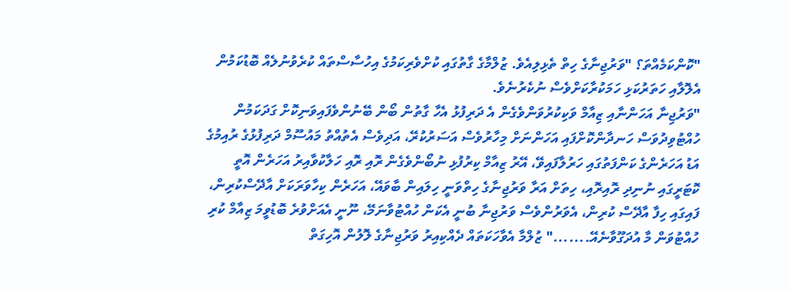"ކޮންކަމެއްތަ؟ "ވަރުޖިނާގެ ހިތް ތެޅިލިއެވެ. ޒުލްމާގެ ގާތުގައި ކުށްވެރިކަމުގެ އިހުސާސްތައް ކުރެވުނުލެއް ބޮޑުކަމުން އެލޮލާއި ހަތަރުކަޅި ހަމަކުރާކަށްވެސް ނުކެރުނެވެ.
"ވަރުޖިނާ އަހަންނާއި ޒިއާމް ވަކިކުރުވަންވެގެން އެ ދަރިފުޅު އެހާ ގާތުން ބޯން ބޭނުންވެފައިވަނިކޮށް ގަދަކަމުން ހުއްޓުވިދުވަސް ހަނދާންކޮށްފައި އަހަންނަށް މިހާރުވެސް އަސަރުކުރޭ، އަދިވެސް އެތުއްތު މައުސޫމް ދަރިފުޅުގެ ރުއިމުގެ އަޑު އަހަރެންގެ ކަންފަތުގައި ހަރުލާފައިވޭ، އޭރު ޒިއާމް ކިރުފުޅި ނުބޯންވެގެން ރޮއި ރޮއި ހަލާކުވާއިރު އަހަރެން އޮތީ ކޮޓަރީގައި ނުނިދި ރޮއިރޮއި، ހިތަށް އަރާ ވަރުޖިނާގެ ހިތްވަނީ ހިލައިން ބާވައޭ، އަހަރެން ކިހާވަރަކަށް އާދޭސްކުރިން، ފައިގައި ހިފާ އާދޭސް ކުރިން، އެވަރުންވެސް ވަރުޖިނާ ބުނީ އެކަން ހުއްޓުވާނަމޭ، ނޫނީ އެއަށްވުރެ ބޮޑުވީމަ ޒިއާމް ކުރި ހުއްޓުވަން މާ އުދަގޫވާނެއޭ......." ޒުލްމާ އެވާހަކަތައް ދެއްކިއިރު ވަރުޖިނާގެ ލޮލުން އޮހިގަތް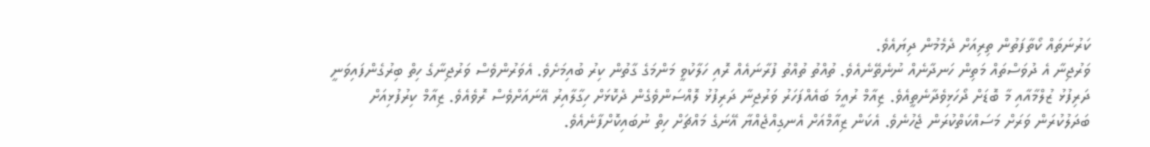ކަރުނަތައް ކޯތާފަތުން ތިރިއަށް ދެމެމުން ދިޔައެވެ.
ވަރުޖިނާ އެ ދުވަސްތައް މަތިން ހަނދާނެއް ނުނެތޭނެއެވެ. ތުއްތު ތުއްތު ފުރާނައެއް ރޮއި ހަލާކުވީ މަންމަގެ ގާތުން ކިރު ބުއިމަށެވެ. އެވަރުންވެސް ވަރުޖިނާގެ ހިތް ބިރުގެންފައިވަނީ ދަރިފުޅު ޒުލްމާއާއި މާ ބޮޑަށް ދޯހަޅިވެދާނެތީއެވެ. ޒިއާމް ރުއީމަ ބައެއްފަހަރު ވަރުޖިނާ ދަރިފުޅު ލޮއްސަންވެގެން ދެކޮޅަށް ހިގާލާއިރު އޭނައަށްވެސް ރޮވެއެވެ. ޒިއާމް ކިރުފުޅިއަށް ބަދަލުކުރަން ވަރަށް މަސައްކަތްކުރަން ޖެހުނެވެ. އެކަން ޒިއާމްއަށް އެނގިއްޖެއްޔާ އޭނަގެ މައްޗަށް ހިތް ނުބައިކޮށްފާނެއެވެ.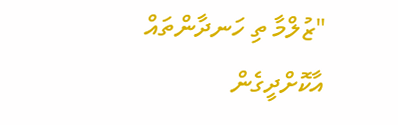"ޒުލްމާ ތި ހަނދާންތައް އާކޮށްދީގެން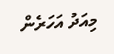މިއަދު އަހަރެން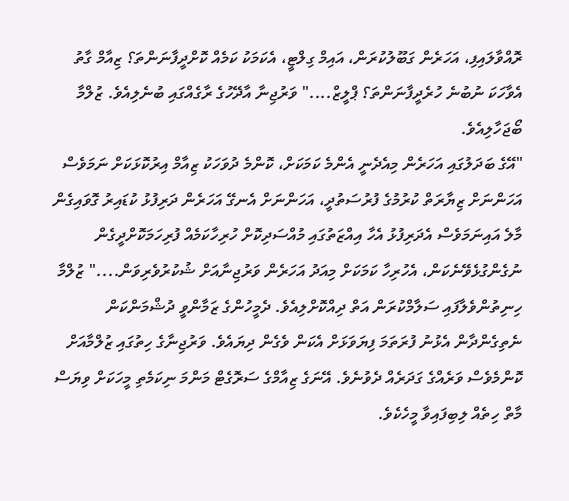ރޮއްވާލައިފި، އަހަރެން ގަބޫލުކުރަން، އައިމް ގިލްޓީ، އެކަމަކު ކަމެއް ކޮށްދީފާނަންތަ؟ ޒިއާމް ގާތު އެވާހަކަ ނުބުނެ ހުރެދީފާނަންތަ؟ ޕްލީޒް...." ވަރުޖިނާ އާދޭހުގެ ރާގެއްގައި ބުނެލިއެވެ. ޒުލްމާ ބޯޖަހާލިއެވެ.
"އޭގެ ބަދަލުގައި އަހަރެން މިއެދެނީ އެންމެ ކަމަކަށް، ކޮންމެ ދުވަހަކު ޒިއާމް އިރުކޮޅަކަށް ނަމަވެސް އަހަންނަށް ޒިޔާރަތް ކުރުމުގެ ފުރުސަތުދީ، އަހަންނަށް އެނގޭ އަހަރެން ދަރިފުޅު ކުޑައިރު ގޮވައިގެން މާލެ އައިނަމަވެސް އެދަރިފުޅު އެހާ އިއްޒަތުގައި މުއްސަދިކޮށް ހުރިހާކަމެއް ފުރިހަމަކޮށްދީގެން ނުގެންގުޅެވޭނެކަން، އެހުރިހާ ކަމަކަށް މިއަދު އަހަރެން ވަރުޖިނާއަށް ޝުކުރުވެރިވަން...." ޒުލްމާ ހިނިތުންވެލާފައި ސަލާމްކުރަން އަތް ދިއްކޮށްލިއެވެ. ދެމީހުންގެ ޒަމާންވީ ދުޝްމަންކަން ނެތިގެންދާން އެޅުނު ފުރަތަމަ ފިޔަވަޅަށް އެކަން ވެގެން ދިޔައެވެ. ވަރުޖިނާގެ ހިތުގައި ޒުލްމާއަށް ކޮންމެވެސް ވަރެއްގެ ގަދަރެއް ދެވުނެވެ. އޭނަގެ ޒިއާމްގެ ސަރޮގެޓް މަންމަ ނިކަމެތި މީހަކަށް ވިޔަސް މާތް ހިތެއް ލިބިފައިވާ މީހެކެވެ.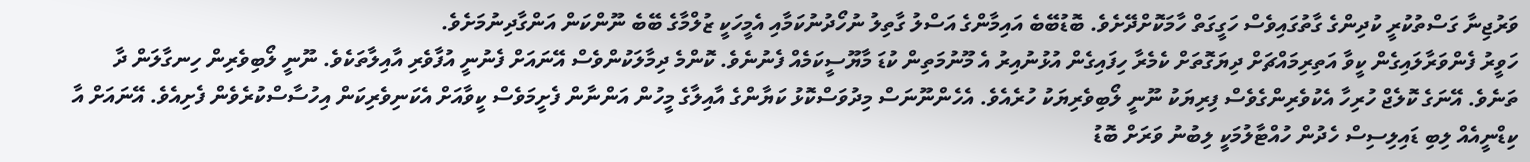ވަރުޖިނާ ގަސްތުކުރީ ކުދިންގެ ގާތުގައިވެސް ހަގީގަތް ހާމަކޮށްދޭށެވެ. ބޮޑުބޭބެ އައިމާންގެ އަސްލު ގާތިލު ނުހޯދުނުކަމާއި އެމީހަކީ ޒުލްމާގެ ބޭބެ ނޫންކަން އަންގާދިނުމަށެވެ.
ހަވީރު ފެންވަރާލައިގެން ކީވާ އަތިރިމައްޗަށް ދިޔަގޮތަށް ކެމެރާ ހިފައިގެން އުޅުނުއިރު އެ މޫނުމަތިން ކުޑަ މާޔޫސީކަމެއް ފެނުނެވެ. ކޮންމެ ދިމާލަކުންވެސް އޭނައަށް ފެނުނީ އުފާވެރި އާއިލާތަކެވެ. ނޫނީ ލޯބިވެރިން ހިނގާލަން ދާ ތަނެވެ. އޭނަގެ ކޮލެޖް ހުރިހާ އެކުވެރިންގެވެސް ފިރިޔަކު ނޫނީ ލޯބިވެރިޔަކު ހުރެއެވެ. އެހެންނޫނަސް މިދުވަސްކޮޅު ކަޔާންގެ އާއިލާގެ މީހުން އަންނާން ފެށީމަވެސް ކީވާއަށް އެކަނިވެރިކަން އިހުސާސްކުރެވެން ފެށިއެވެ. އޭނައަށް އާ ކިޑްނީއެއް ލިބި ޑައިލިސިސް ހެދުން ހުއްޓާލުމަކީ ލިބުނު ވަރަށް ބޮޑު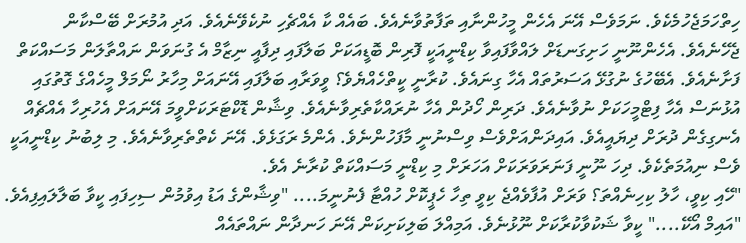ހިތްހަމަޖެހުމެކެވެ. ނަމަވެސް އޭނަ އެހެން މީހުންނާއި ތަފާތުވާނެއެވެ. ބައެއް ކާ އެއްޗެހި ނުކެވޭނެއެވެ. އަދި އުމުރަށް ބޭސްކާން ޖެހޭނެއެވެ. އެހެންނޫނީ ހަށިގަނޑަށް ލައްވާފައިވާ ކިޑްނީއަކީ ފޮރިން ބޮޑީއަކަށް ބަލާފައި ދިފާއީ ނިޒާމް އެ ގުނަވަން ނައްތާލަން މަސައްކަތް ފަށާނެއެވެ. އެބޭހުގެ ނުގުޅޭ އަސަރުތައް އެހާ ގިނައެވެ. ކުރާނީ ކީތްހެއްޔެވެ؟ ވީވަރާއި ބަލާފައި އޭނައަށް މިހާރު ނޯމަލް މީހެއްގެ ގޮތުގައި އުޅުނަސް އެހާ ފިޓްމީހަކަށް ނުވާނެއެވެ. ދަރިން ހޯދުން އެހާ ނުރައްކާތެރިވާނެއެވެ. ވިޝާން ޑޮކްޓަރަކަށްވީމަ އޭނައަށް އެހުރިހާ އެއްޗެއް އެނގިގެން ދުރަށް ދިޔައީއެވެ. އައިދަންއަށްވެސް ވިސްނުނީ މާފަހުންނެވެ. އެންމެ ރަގަޅެވެ. އޭނަ ކެތްތެރިވާނެއެވެ. މި ލިބުނު ކިޑްނީއަކީ ވެސް ނިއުމަތެކެވެ. ދިހަ ނޫނީ ފަނަރަވަރަކަށް އަހަރަށް މި ކިޑްނީ މަސައްކަތް ކުރާނެ އެވެ.
"ހޭއި ކިވީ، ހާލު ކިހިނެއްތަ؟ ވަރަށް އުފާވެއްޖެ ކިވީ ތިހާ ހެޕީކޮށް ހުއްޓާ ފެނުނީމަ.... "ވިޝާންގެ އަޑު އިވުމުން ސިހިފައި ކީވާ ބަލާލައިފިއެވެ.
"އައިމް އޯކޭ...." ކީވާ ޝަކުވާކުރާކަށް ނޫޅުނެވެ. އަމިއްލަ ބަލިކަށިކަން އޭނަ ހަނދާން ނައްތައެއް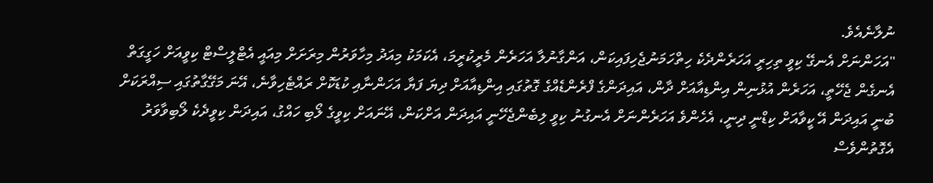ނުލާނެއެވެ.
"އަހަންނަށް އެނގޭ ކިވީ ތިހިރީ އަހަރެންދެކެ ހިތްހަމަނުޖެހިފައިކަން، އަންގާނުލާ އަހަރެން މެރީކުރީމަ، އެކަމަކު މިއަދު މިހާވަރުން މިރަށަށް މިއައީ އެޓްލީސްޓް ކިވީއަށް ހަގީގަތް އެނގެން ޖެހޭތީ، އަހަރެން އުޅުނިން އިންޑިއާއަށް ދާން، އައިދަންގެ ފްރެންޑެއްގެ ގޮތުގައި އިންޑިއާއަށް ދިޔަ ފަޔާ އަހަންނާއި ކުޑަކޮށް ރައްޓެހިވާނެ، އޭނަ މަގޭގާތުގައި ސިއްރަކަށް ބުނީ އައިދަން އޭ ކީވާއަށް ކިޑްނީ ދިނީ، އެހެންވެ އަހަރެންނަށް އެނގުނު ކިވީ ލިބެންޖެހޭނީ އައިދަން އަށްކަން، އޭނައަށް ކިވީގެ ލޯބި ހައްގު، އައިދަން ކިވީދެކެ ލޯބިވާވަރު އެގޮތުންވެސް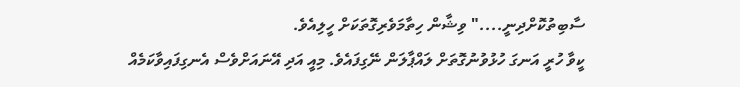ސާބިތުކޮށްދިނީ...." ވިޝާން ހިތާމަވެރިގޮތަކަށް ހީލިއެވެ.
ކީވާ ހުރީ އަނގަ ހުޅުވުނުގޮތަށް ލައްޕާލަން ނޭގިފައެވެ. މިއީ އަދި އޭނައަށްވެސް އެނގިފައިވާކަމެއް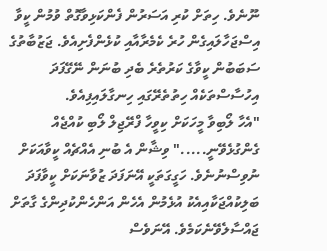ނޫނެވެ. ހިތަށް ކުރި އަސަރުން ފެންކަޅިވާގޮތް ވުމުން ކީވާ އިސްޖަހާލައިގެން ހުރެ ކެމެރާއާއި ކުޅެންފެށިއެވެ. ޖަޒުބާތުގެ ސަބަބުން ކީވާގެ ކަރުތެރެ ބެދި ބުނަން ނޭގޭފަދަ އިހުސާސްތަކެއް ހިތުތެރޭގައި ހިނގާލައިފިއެވެ.
"އެހާ ލޯބިވާ މީހަކަށް ކިވީހާ ފްރޭޖިލް ލޯބި ކުއްޖެއް ގެންގުޅެވޭނީ....." ވިޝާން އެ ބުނި އެއްޗެއް ކީވާއަކަށް ނުވިސްނުނެވެ. ހަގީގަތަކީ އޭނަފަދަ ޒުވާނަކަށް ކީވާފަދަ ބަލިކުއްޖަކާއިއެކު އުޅެމުން އެހެން އަންހެންކުދިންގެ ގާތަށް ޖައްސާލެވޭނެކަމެވެ. އޭނަވެސް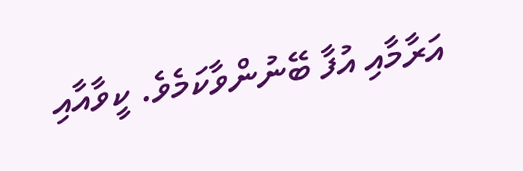އަރާމާއި އުފާ ބޭނުންވާކަމެވެ. ކީވާއާއި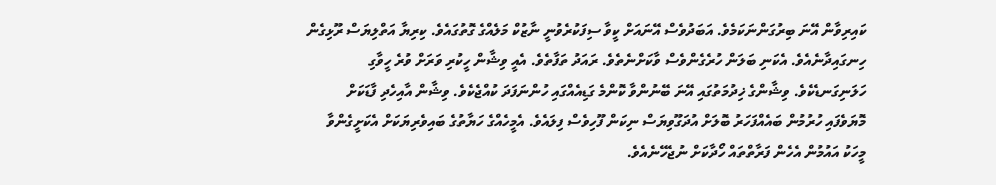ކައިރިވާން އޭނަ ބިރުގަންނަކަމެވެ. އަބަދުވެސް އޭނައަށް ކީވާ ސިފަކުރެވުނީ ނާޒުކް މަލެއްގެ ގޮތުގައެވެ. ކިރިޔާ އަތްލިޔަސް ރޫޅިގެން ހިނގައިދާނެއެވެ. އެކަނި ބަލަން ހުރެގެންވެސް ވާކަށްނެތެވެ. ރައަދު ތަފާތެވެ. އެއީ ވިޝާން ހީކުރި ވަރަށް ވުރެ ހީވާގި ހަލަނިގަނޑެކެވެ. ވިޝާންގެ ޚިދުމަތުގައި އޭނަ ބޭނުންވާ ކޮންމެ ގަޑިއެއްގައި ހުންނަފަދަ ކުއްޖެކެވެ. ވިޝާން އާއިހެދި ފާޑަކަށް މޮޔަވެފައި ހުރުމުން ބައެއްފަހަރު ބޮލަށް އުދަގޫވިޔަސް ނިކަން ފޫހިވެސް ފިލައެވެ. އެމީހެއްގެ ހަޔާތުގެ ބައިވެރިޔަކަށް އެކަށީގެންވާ މީހަކު އައުމުން އެހެން ފަރާތްތައް ހޯދާކަށް ނުޖެހޭނެއެވެ.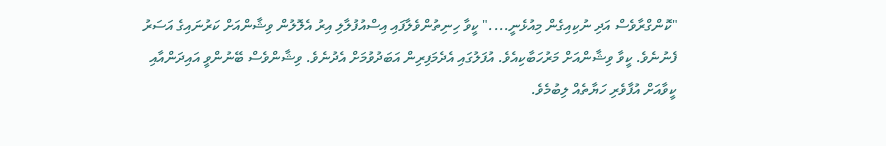"ކޮންގްރާވެސް އަދި ނުކިއިގެން މިއުޅެނީ...." ކީވާ ހިނިތުންވެލާފައި އިސްއުފުލާލި އިރު އެލޮލުން ވިޝާންއަށް ކަރުނައިގެ އަސަރު ފެނުނެވެ. ކީވާ ވިޝާންއަށް މަރުހަބާކިއެވެ. އުފަލުގައި އެދެމަފިރިން އަބަދުވުމަށް އެދުނެވެ. ވިޝާންވެސް ބޭނުންވީ އައިދަންއާއި ކީވާއަށް އުފާވެރި ހަޔާތެއް ލިބުމެވެ.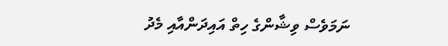ނަމަވެސް ވިޝާންގެ ހިތް އައިދަންއާއި މެދު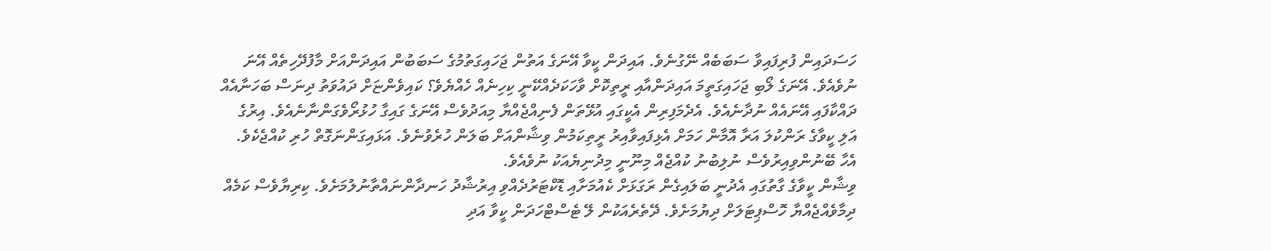ހަސަދައިން ފުރިފައިވާ ސަބަބެއް ނޭގުނެވެ. އައިދަން ކީވާ އޭނަގެ އަތުން ޖަހައިގަތުމުގެ ސަބަބުން އައިދަންއަށް މާފުދޭހިތެއް އޭނަ ނުވެއެވެ. އޭނަގެ ލޯބި ޖަހައިގަތީމަ އައިދަންއާއި ރީތިކޮށް ވާހަކަދެއްކޭނީ ކިހިނެއް ހެއްޔެވެ؟ ކައިވެންޏަށް ދައުވަތު ދިނަސް ބަހަނާއެއް ދައްކާފައި އޭނައެއް ނުދާނެއެވެ. އެދެމަފިރިން އެކީގައި އުޅޭތަން ފެނިއްޖެއްޔާ މިއަދުވެސް އޭނަގެ ގައިގާ ހުޅުރޯވެގަންނާނެއެވެ. އިރުގެ އަލި ކީވާގެ ރަންކުލަ އަރާ އޮމާން ހަމަށް އެޅިފައިވާއިރު ރީތިކަމުން ވިޝާންއަށް ބަލަން ހުރެވުނެވެ. އަޅައިގަންނަގޮތް ހުރި ކުއްޖެކެވެ. އެހާ ބޭނުންވިއިރުވެސް ނުލިބުނު ކުއްޖެއް މިނޫނީ މިދުނިޔެއަކު ނުވެއެވެ.
ވިޝާން ކީވާގެ ގާތުގައި އެދުނީ ބަލައިގެން ރަގަޅަށް ކެއުމަށާއި ޑޮކްޓަރުދެއްވި އިރުޝާދު ހަނދާންނައްތާނުލުމަށެވެ. ކިރިޔާވެސް ކަމެއް ދިމާވެއްޖެއްޔާ ހޮސްޕިޓަލަށް ދިޔުމަށެވެ. ދޭތެރެއަކުން ލޭ ޓެސްޓްހަދަން ކީވާ އަދި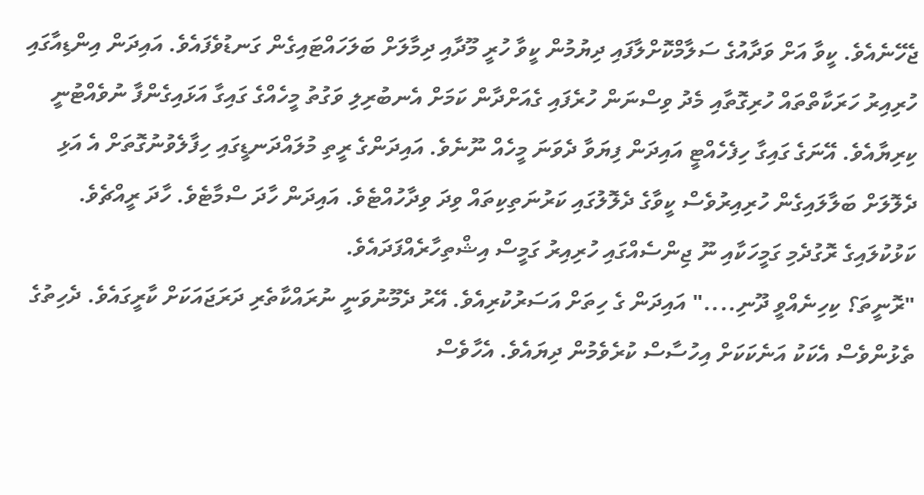ޖެހޭނެއެވެ. ކީވާ އަށް ވަދާއުގެ ސަލާމްކޮށްލާފައި ދިޔުމުން ކީވާ ހުރީ މޫދާއި ދިމާލަށް ބަލަހައްޓައިގެން ގަނޑުވެފައެވެ. އައިދަން އިންޑިއާގައި ހުރިއިރު ހަރަކާތްތައް ހުރިގޮތާއި މެދު ވިސްނަން ހުރެފައި ގެއަށްދާން ކަމަށް އެނބުރިލި ވަގުތު މީހެއްގެ ގައިގާ އަޅައިގެންފާ ނުވެއްޓުނީ ކިރިޔާއެވެ. އޭނަގެ ގައިގާ ހިފެހެއްޓީ އައިދަން ފިޔަވާ ދެވަނަ މީހެއް ނޫނެވެ. އައިދަންގެ ރީތި މުލައްދަނޑީގައި ހިފާލެވުނުގޮތަށް އެ އަޅި ދެލޮލަށް ބަލާލައިގެން ހުރިއިރުވެސް ކީވާގެ ދެލޮލުގައި ކަރުނަތިކިތައް ވިދަ ވިދާހުއްޓެވެ. އައިދަން ހާދަ ސްމާޓެވެ. ހާދަ ރީއްޗެވެ. ކަޅުކުލައިގެ ރޮގުދެމި ގަމީހަކާއި ނޫ ޖިންސެއްގައި ހުރިއިރު ގަމީސް އިޝްތިހާރެއްފަދައެވެ.
"ރޮނީތަ؟ ކިހިނެއްވީ ދޫނި...." އައިދަން ގެ ހިތަށް އަސަރުކުރިއެވެ. އޭރު ދެމޫނުވަނީ ނުރައްކާތެރި ދަރަޖައަކަށް ކާރީގައެވެ. ދެހިތުގެ ތެޅުންވެސް އެކަކު އަނެކަކަށް އިހުސާސް ކުރެވެމުން ދިޔައެވެ. އެހާވެސް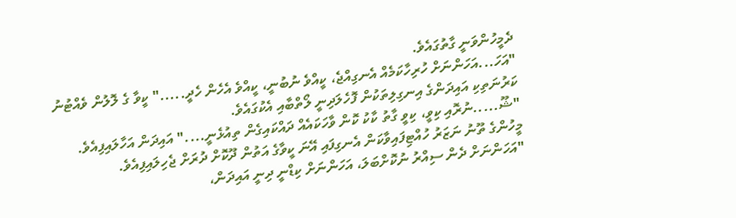ދެމީހުންވަނީ ގާތުގައެވެ.
"އަހަ...އަހަންނަށް ހުރިހާކަމެއް އެނގިއްޖެ، ކީއްވެ ނުބުނީ، ކީއްވެ އެހެން ހެދީ....." ކީވާ ގެ ލޮލުން ވެއްޓުނު ކަރުނަތިކި އައިދަންގެ އިނގިލިތަކުން ފޮހެލަދިނީ ލޯތްބާއި އެކުގައެވެ.
"ޝޫ.....ނުރޮއި ކިވީ، ކިވީ ގާތު ކާކު ކޮން ވާހަކައެއް ދައްކައިގެން ތިއުޅެނީ...." އައިދަން އަހާލައިފިއެވެ. މީހުންގެ ތޫނު ނަޒަރު ހުއްޓިފައިވާކަން އެނގިފައި އޭނަ ކީވާގެ އަތުން ދޫކޮށް ދުރަށް ޖެހިލައިފިއެވެ.
"އަހަންނަށް ދެން ސިއްރު ނުކޮށްބަލަ، އަހަންނަށް ކިޑްނީ ދިނީ އައިދަން،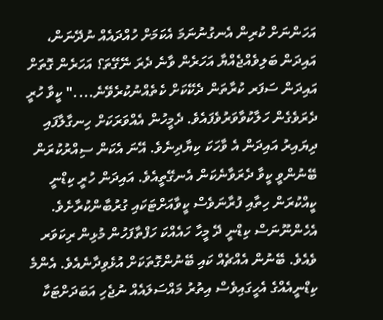އަހަންނަށް ކުރިން އެނގުނުނަމަ އެކަމަށް ހުއްދައެއް ނުދޭނަން، އައިދަން ބަލިވެއްޖެއްޔާ އަހަރެން ވާނެ ދެރަ ނޭގޭތަ؟ އަހަރެން ގޮތަށް އައިދަން ސަފަރ ކުރާތަން ދެކޭކަށް ކެތެއްނުކުރެވޭނެ...." ކީވާ ހުރީ ދެރަވެގެން ހަލާކުވާވަރުވެފައެވެ. ދެމީހުން އެއްވަރަކަށް ހިނގާލާފައި ދިޔައިރު އައިދަން އެ ވާހަކަ ކިޔާދިނެވެ. އޭނަ އެކަން ސިއްރުކުރަން ބޭނުންވީ ކީވާ ދެރަވާނެކަން އެނގޭތީއެވެ. އައިދަން ހުރީ ކިޑްނީ ކީއްކުރަން ހިތާއި ފުރާނަވެސް ކީވާއަށްޓަކައި ގުރުބާންކުރާށެވެ. އެހެންނޫނަސް ކިޑްނީ ދޭ މީހާ ހައެއްކަ ހަފްތާފަހުން މުޅިން ރިކަވަރ ވެއެވެ. ބޭނުން އެއްޗެއް ކައި ބޭނުންގޮތަކަށް އުޅެވިދާނެއެވެ. އެންމެ ކިޑްނީއެއްގެ އެހީގައިވެސް އިތުރު މައްސަލައެއް ނުޖެހި އަބަދަށްޓަކާ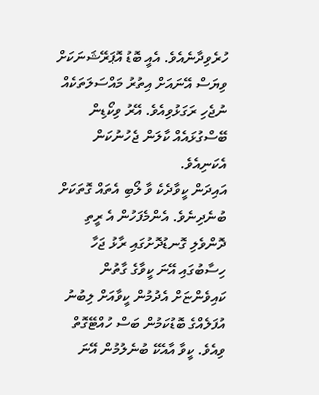ހުރެވިދާނެއެވެ. އެއީ ބޮޑު އޮޕަރޭޝަނަކަށް ވިޔަސް އޭނައަށް އިތުރު މައްސަލަތަކެއް ނުޖެހި ރަގަޅުވިއެވެ. އޭރު ވިކޯޑިން ބޭސްގުޅައެއް ކާލަން ޖެހުނުކަން އެކަނިއެވެ.
އައިދަން ކީވާދެކެ ވާ ލޯބި އެތައް ގޮތަކަށް ބުނެދިނެވެ. އެންމެފަހުން އެ ރީތި ދޮންވެލި ގޮނޑުދޮށުގައި ރާޅު ޖަހާ ހިސާބުގައި އޭނަ ކީވާގެ ގާތުން ކައިވެންޏަށް އެދުމުން ކީވާއަށް ލިބުނު އުފަލެއްގެ ބޮޑުކަމުން ބަސް ހުއްޓޭގޮތް ވިއެވެ. ކީވާ އާއެކޭ ބުނެލުމުން އޭނަ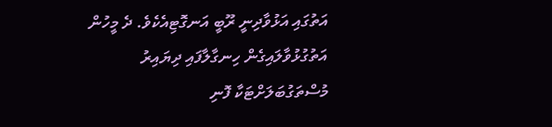އަތުގައި އަޅުވާދިނީ ރޫބީ އަނގޮޓިއެކެވެ. ދެ މީހުން އަތުގުޅުވާލައިގެން ހިނގާލާފައި ދިޔައިރު މުސްތަގުބަލަށްޓަކާ ފޮނި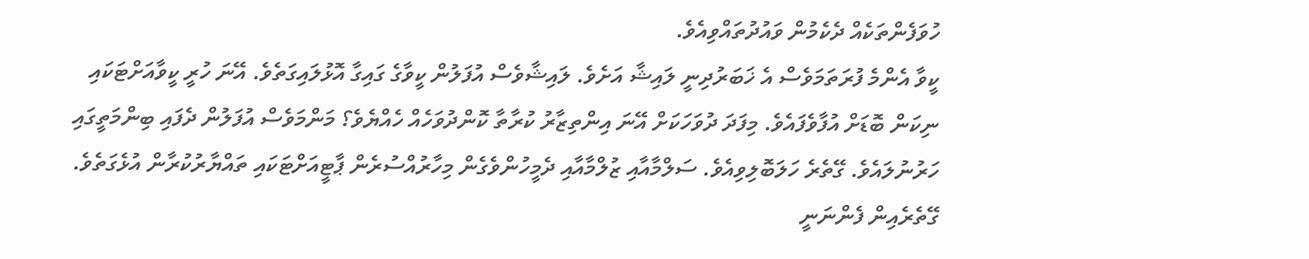ހުވަފެންތަކެއް ދެކެމުން ވައުދުތައްވިއެވެ.
ކީވާ އެންމެ ފުރަތަމަވެސް އެ ޚަބަރުދިނީ ލައިޝާ އަށެވެ. ލައިޝާވެސް އުފަލުން ކީވާގެ ގައިގާ އޮޅުލައިގަތެވެ. އޭނަ ހުރީ ކީވާއަށްޓަކައި ނިކަން ބޮޑަށް އުފާވެފައެވެ. މިފަދަ ދުވަހަކަށް އޭނަ އިންތިޒާރު ކުރާތާ ކޮންދުވަހެއް ހެއްޔެވެ؟ މަންމަވެސް އުފަލުން ދެފައި ބިންމަތީގައި ހަރުނުލައެވެ. ގޭތެރެ ހަލަބޮލިވިއެވެ. ސަލްމާއާއި ޒުލްމާއާއި ދެމީހުންވެގެން މިހާރުއްސުރެން ޕާޓީއަށްޓަކައި ތައްޔާރުކުރާން އުޅެގަތެވެ. ގޭތެރެއިން ފެންނަނީ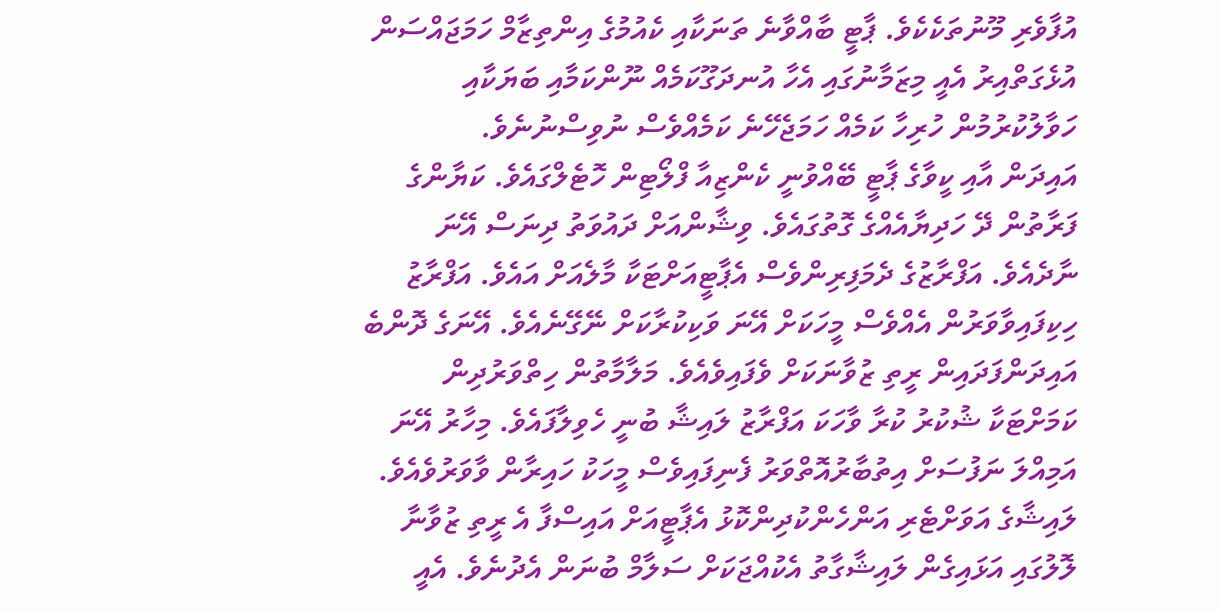އުފާވެރި މޫނުތަކެކެވެ. ޕާޓީ ބާއްވާނެ ތަނަކާއި ކެއުމުގެ އިންތިޒާމް ހަމަޖައްސަން އުޅެގަތްއިރު އެއީ މިޒަމާނުގައި އެހާ އުނދަގޫކަމެއް ނޫންކަމާއި ބަޔަކާއި ހަވާލުކުރުމުން ހުރިހާ ކަމެއް ހަމަޖެހޭނެ ކަމެއްވެސް ނުވިސްނުނެވެ.
އައިދަން އާއި ކީވާގެ ޕާޓީ ބޭއްވުނީ ކެންޒިއާ ފްލޯޓިން ހޮޓެލްގައެވެ. ކަޔާންގެ ފަރާތުން ދޭ ހަދިޔާއެއްގެ ގޮތުގައެވެ. ވިޝާންއަށް ދައުވަތު ދިނަސް އޭނަ ނާދެއެވެ. އަފްރާޒުގެ ދެމަފިރިންވެސް އެޕާޓީއަށްޓަކާ މާލެއަށް އައެވެ. އަފްރާޒު ހިކިފައިވާވަރުން އެއްވެސް މީހަކަށް އޭނަ ވަކިކުރާކަށް ނޭގޭނެއެވެ. އޭނަގެ ދޮންބެ އައިދަންފަދައިން ރީތި ޒުވާނަކަށް ވެފައިވެއެވެ. މަލާމާތުން ހިތްވަރުދިން ކަމަށްޓަކާ ޝުކުރު ކުރާ ވާހަކަ އަފްރާޒު ލައިޝާ ބުނީ ހެވިލާފައެވެ. މިހާރު އޭނަ އަމިއްލަ ނަފުސަށް އިތުބާރުއޮތްވަރު ފެނިފައިވެސް މީހަކު ހައިރާން ވާވަރުވެއެވެ. ލައިޝާގެ އަވަށްޓެރި އަންހެންކުދިންކޮޅު އެޕާޓީއަށް އައިސްފާ އެ ރީތި ޒުވާނާ ލޮލުގައި އަޅައިގެން ލައިޝާގާތު އެކުއްޖަކަށް ސަލާމް ބުނަން އެދުނެވެ. އެއީ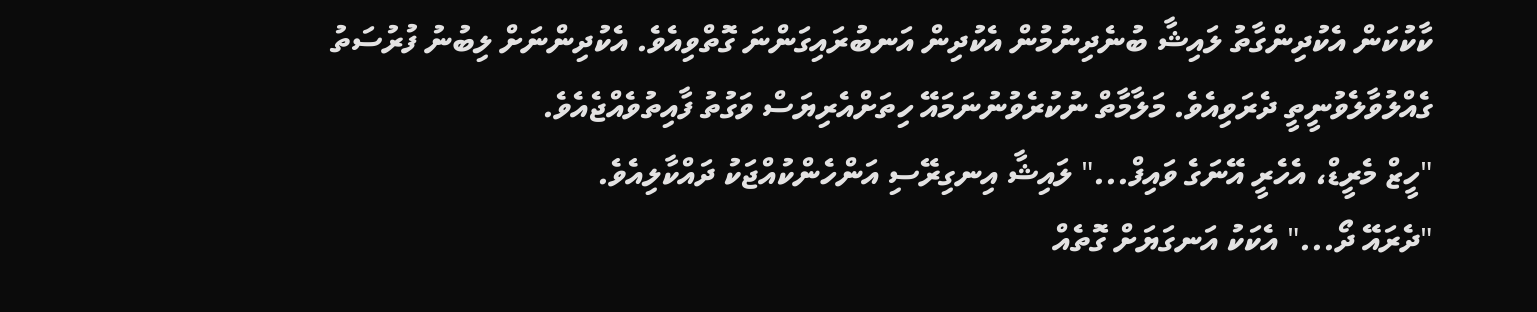ކާކުކަން އެކުދިންގާތު ލައިޝާ ބުނެދިނުމުން އެކުދިން އަނބުރައިގަންނަ ގޮތްވިއެވެ. އެކުދިންނަށް ލިބުނު ފުރުސަތު ގެއްލުވާލެވުނީތީ ދެރަވިއެވެ. މަލާމާތް ނުކުރެވުނުނަމައޭ ހިތަށްއެރިޔަސް ވަގުތު ފާއިތުވެއްޖެއެވެ.
"ހީޒް މެރީޑް، އެހެރީ އޭނަގެ ވައިފް..." ލައިޝާ އިނގިރޭސި އަންހެންކުއްޖަކު ދައްކާލިއެވެ.
"ދެރައޭ ދޯ..." އެކަކު އަނގަޔަށް ގޮތެއް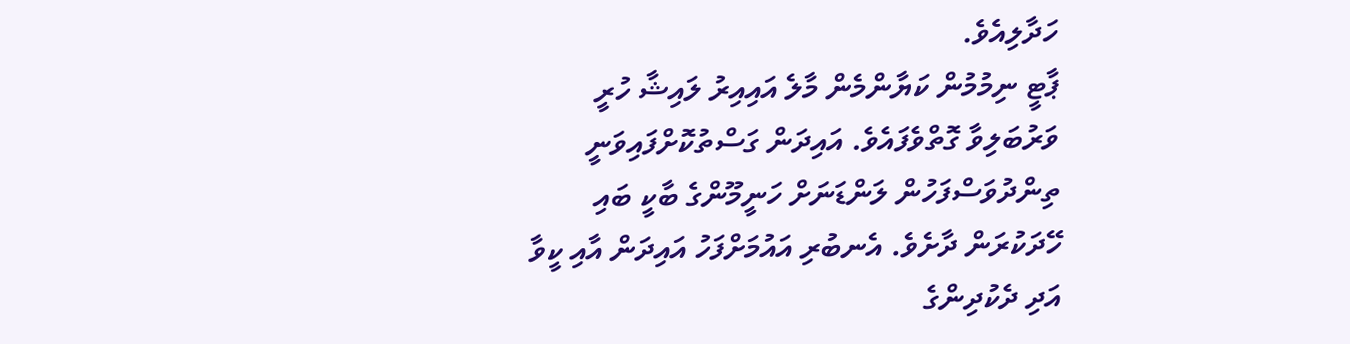ހަދާލިއެވެ.
ޕާޓީ ނިމުމުން ކަޔާންމެން މާލެ އައިއިރު ލައިޝާ ހުރީ ވަރުބަލިވާ ގޮތްވެފައެވެ. އައިދަން ގަސްތުކޮށްފައިވަނީ ތިންދުވަސްފަހުން ލަންޑަނަށް ހަނީމޫންގެ ބާކީ ބައި ހޭދަކުރަން ދާށެވެ. އެނބުރި އައުމަށްފަހު އައިދަން އާއި ކީވާ އަދި ދެކުދިންގެ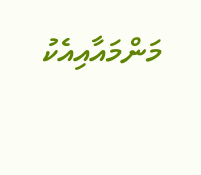މަންމައާއިއެކު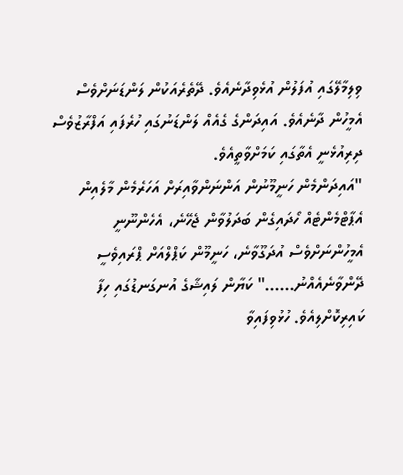ވިލިމާލޭގައި އުފަލުން އުޅެވިދާނެއެވެ. ދޭތެރެއަކުން ލަންޑަނަށްވެސް އެމީހުން ދާނެއެވެ. އައިދަންގެ ގެއެއް ލަންޑަނުގައި ހުރެފައި އަފްރާޒުވެސް ދިރިއުޅެނީ އެތާގައި ކަމަށްވާތީއެވެ.
"އައިދަންމެން ހަނީމޫނުން އަންނަންވާއިރަށް އަހަރެމެން މާލެއިން އެޕާޓްމެންޓެއް ހޯދައިގެން ބަދަލުވާން ޖެހޭނެ، އެހެންނޫނީ އެމީހުންނަށްވެސް އުދަގޫވާނެ، ހަނީމޫން ކަޕްލްއަށް ޕްރައިވެސީ ދޭންވާނެއެއްނު......" ކަޔާން ލައިޝާގެ އުނގަނޑުގައި ހިފާ ކައިރިކޮށްލިއެވެ. ހުޅުވިފައިވާ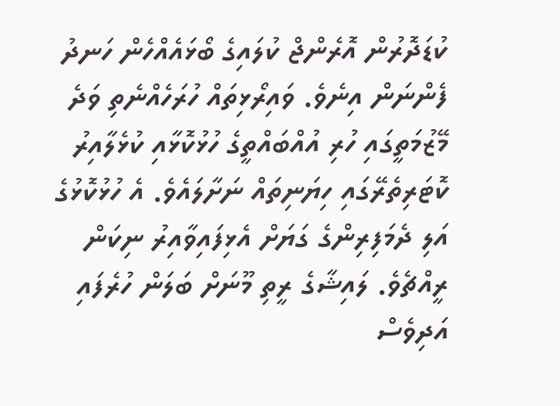ކުޑަދޮރުން އޮރެންޖް ކުލައިގެ ބޯޅައެއްހެން ހަނދު ފެންނަން އިނެވެ. ވައިރޯޅިތައް ހުރަހެއްނެތި ވަދެ މޭޒުމަތީގައި ހުރި އުއްބައްތީގެ ހުޅުކޮޅާއި ކުޅެލާއިރު ކޮޓަރިތެރޭގައި ހިޔަނިތައް ނަށާލައެވެ. އެ ހުޅުކޮޅުގެ އަލި ދެމަފިރިންގެ ގަޔަށް އެޅިފައިވާއިރު ނިކަން ރީއްޗެވެ. ލައިޝާގެ ރީތި މޫނަށް ބަލަން ހުރެފައި އަދިވެސް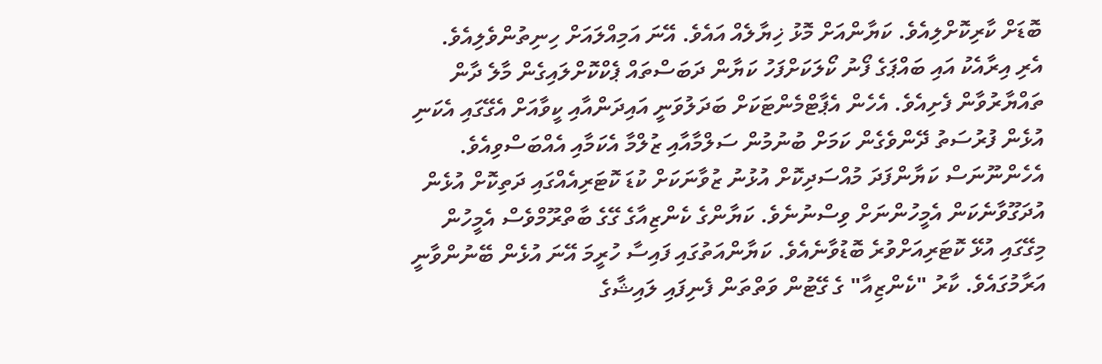ބޮޑަށް ކާރިކޮށްލިއެވެ. ކަޔާންއަށް މޮޅު ޚިޔާލެއް އައެވެ. އޭނަ އަމިއްލައަށް ހިނިތުންވެލިއެވެ.
އެރި އިރާއެކު އައި ބައްޕަގެ ފޯނު ކޯލަކަށްފަހު ކަޔާން ދަބަސްތައް ޕެކްކޮށްލައިގެން މާލެ ދާން ތައްޔާރުވާން ފެށިއެވެ. އެހެން އެޕާޓްމެންޓަކަށް ބަދަލުވަނީ އައިދަންއާއި ކީވާއަށް އެގޭގައި އެކަނި އުޅެން ފުރުސަތު ދޭންވެގެން ކަމަށް ބުނުމުން ސަލްމާއާއި ޒުލްމާ އެކަމާއި އެއްބަސްވިއެވެ. އެހެންނޫނަސް ކަޔާންފަދަ މުއްސަދިކޮށް އުޅުނު ޒުވާނަކަށް ކުޑަ ކޮޓަރިއެއްގައި ދަތިކޮށް އުޅެން އުދަގޫވާނެކަން އެމީހުންނަށް ވިސްނުނެވެ. ކަޔާންގެ ކެންޒިއާގެ ގޭގެ ބާތްރޫމްވެސް އެމީހުން މިގޭގައި އުޅޭ ކޮޓަރިއަށްވުރެ ބޮޑުވާނެއެވެ. ކަޔާންއަތުގައި ފައިސާ ހުރީމަ އޭނަ އުޅެން ބޭނުންވާނީ އަރާމުގައެވެ. ކާރު "ކެންޒިއާ" ގެ ގޭޓުން ވަތްތަން ފެނިފައި ލައިޝާގެ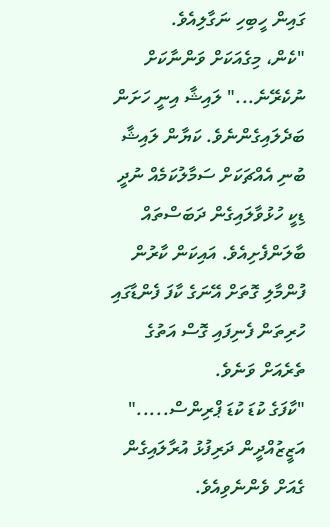ގައިން ހީބިހި ނަގާލިއެވެ.
"ކެން، މިގެއަކަށް ވަންނާކަށް ނުކެރޭނެ..." ލައިޝާ އިނީ ހަށަން ބަދެލައިގެންނެވެ. ކަޔާން ލައިޝާ ބުނި އެއްޗަކަށް ސަމާލުކަމެއް ނުދީ ޑިކީ ހުޅުވާލައިގެން ދަބަސްތައް ބާލަންފެށިއެވެ. އައިކަން ކާރުން ފުންމާލި ގޮތަށް އޭނަގެ ކާފަ ފެންޑާގައި ހުރިތަން ފެނިފައި ގޮސް އަތުގެ ތެރެއަށް ވަނެވެ.
"ކާފަގެ ކުޑަ ކުޑަ ޕްރިންސް....." އަޒީޒުއްދީން ދަރިފުޅު އުރާލައިގެން ގެއަށް ވެންނެވިއެވެ.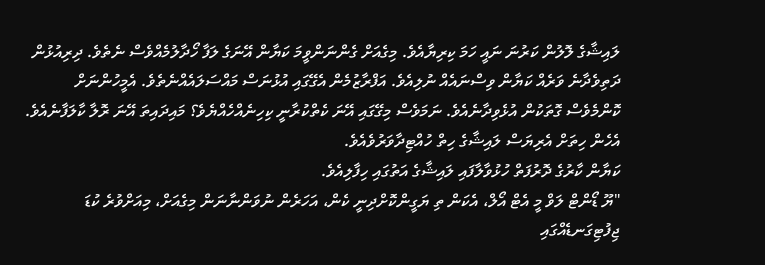ލައިޝާގެ ލޮލުން ކަރުނަ ނައީ ހަމަ ކިރިޔާއެވެ. މިގެއަށް ގެންނަންވީމަ ކަޔާން އޭނަގެ ލަފާ ހޯދާލުމެއްވެސް ނެތެވެ. ދިރިއުޅުން ދަތިވެދާނެ ވަރެއް ކަޔާން ވިސްނައެއް ނުލިއެވެ. އަފްރާޒުމެން އެގޭގައި އުޅުނަސް މައްސަލައެއްނެތެވެ. އެމީހުންނަށް ކޮންމެވެސް ގޮތަކުން އުޅެވިދާނެއެވެ. ނަމަވެސް މިގޭގައި އޭނަ ކެތްކުރާނީ ކިހިނެއްހެއްޔެވެ؟ މައިދައިތަ އޭނަ ރޮލާ ކާލަފާނެއެވެ. އެހެން ހިތަށް އެރިޔަސް ލައިޝާގެ ހިތް ހުއްޓިދާވަރުވެއެވެ.
ކަޔާން ކާރުގެ ދޮރުފަތް ހުޅުވާލާފައި ލައިޝާގެ އަތުގައި ހިފާލިއެވެ.
"ޔޫ ޑޯންޓް ލަވް މީ އެޓް އޯލް، އެކަން ތި ޔަގީންކޮށްދިނީ ކެން، އަހަރެން ނުވަންނާނަން މިގެއަށް، މިއަށްވުރެ ކުޑަ ޖިފުޓިގަނޑެއްގައި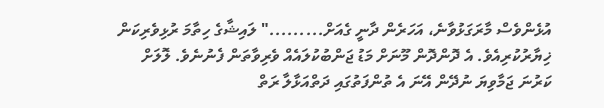އުޅެންވެސް މާރަގަޅުވާނެ، އަހަރެން ދާނީ ގެއަށް........." ލައިޝާގެ ހިތާމަ ރުޅިވެރިކަން ޚިޔާރުކުރިއެވެ. އެ ދޮންދޮން މޫނަށް މަޑު ޖަންބުކުލައެއް ވެރިވާތަން ފެނުނެވެ. ލޮލަށް ކަރުނަ ޖަމާވިޔަ ނުދޭން އޭނަ އެ ތުންފަތުގައި ދަތްއަޅާލާ ރަތް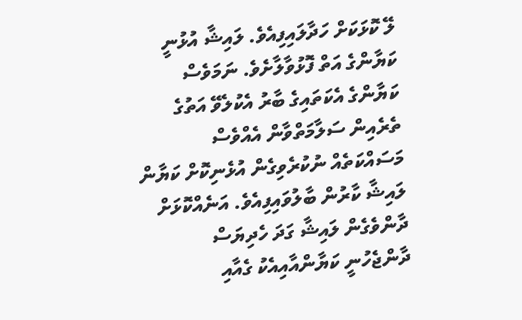ލޭ ކޮޅަކަށް ހަދާލައިފިއެވެ. ލައިޝާ އުޅުނީ ކަޔާންގެ އަތް ފޮޅުވާލާށެވެ. ނަމަވެސް ކަޔާންގެ އެކަތައިގެ ބާރު އެކުލެވޭ އަތުގެ ތެރެއިން ސަލާމަތްވާން އެއްވެސް މަސައްކަތެއް ނުކުރެވިގެން އުޅެނިކޮށް ކަޔާން ލައިޝާ ކާރުން ބާލުވައިފިއެވެ. އަނެއްކޮޅަށް ދާންވެގެން ލައިޝާ ގަދަ ހެދިޔަސް ދާންޖެހުނީ ކަޔާންއާއިއެކު ގެއާއި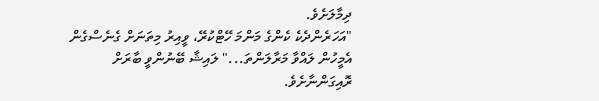ދިމާލަށެވެ.
"އަހަރެންދެކެ ކެންގެ މަންމަ ހޭޓްކުރޭ، ވީއިރު މިތަނަށް ގެނެސްގެން އެމީހުން ލައްވާ މަރާލަންތަ..." ލައިޝާ ބޭނުންވީ ބާރަށް ރޮއިގަންނާށެވެ.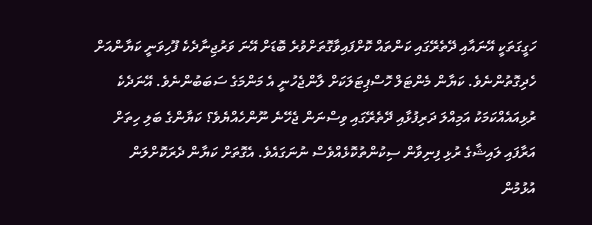ހަގީގަތަކީ އޭނައާއި ދޭތެރޭގައި ކަންތައް ކޮށްފައިވާގޮތަށްވުރެ ބޮޑަށް އޭނަ ވަރުޖިނާދެކެ ފޫހިވަނީ ކަޔާންއަށް ހެދިގޮތުންނެވެ. ކަޔާން މެންޓަލް ހޮސްޕިޓަލަކަށް ލާންޖެހުނީ އެ މަންމަގެ ސަބަބުންނެވެ. އޭނަދެކެ ރުޅިއައެއްކަމަކު އަމިއްލަ ދަރިފުޅާއި ދޭތެރޭގައި ވިސްނަން ޖެހޭނެ ނޫންހެއްޔެވެ؟ ކަޔާންގެ ބަލި ހިތަށް އަރާފައި ލައިޝާގެ ރުޅި ފިނިވާން ސިކުންތުކޮޅެއްވެސް ނުނަގައެވެ. އެގޮތަށް ކަޔާން ދެރަކޮށްލަން އުޅުމުން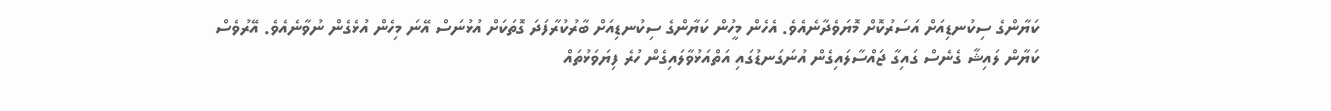ކަޔާންގެ ސިކުނޑިއަށް އަސަރުކޮށް މޮޔަވެދާނެއެވެ. އެހެން މީހުން ކަޔާންގެ ސިކުނޑިއަށް ބާރުކުރާފަދަ ގޮތަކަށް އުޅުނަސް އޭނަ މިހެން އުޅެގެން ނުވާނެއެވެ. އޭރުވެސް ކަޔާން ލައިޝާ ގެނެސް ގައިގާ ޖައްސާލައިގެން އުނަގަނޑުގައި އަތްއަޅުވާލައިގެން ހުރެ ފިޔަވަޅުތައް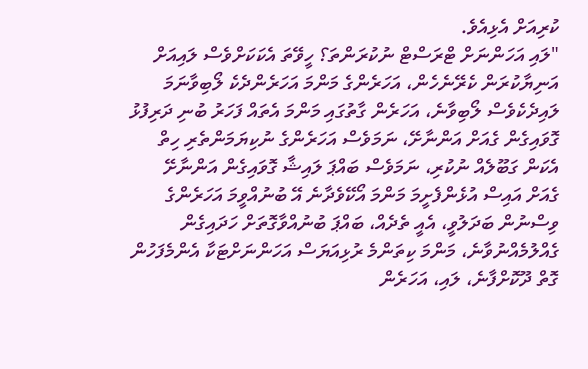ކުރިއަށް އެޅިއެވެ.
"ލައި އަހަންނަށް ޓްރަސްޓް ނުކުރަންތަ؟ ހީވޭތަ އެކަކަށްވެސް ލައިއަށް އަނިޔާކުރަން ކެރޭނެހެން، އަހަރެންގެ މަންމަ އަހަރެންދެކެ ލޯބިވާނަމަ ލައިދެކެވެސް ލޯބިވާނެ، އަހަރެން ގާތުގައި މަންމަ އެތައް ފަހަރު ބުނި ދަރިފުޅު ގޮވައިގެން ގެއަށް އަންނާށޭ، ނަމަވެސް އަހަރެންގެ ނުކިޔަމަންތެރި ހިތް އެކަން ގަބޫލެއް ނުކުރި، ނަމަވެސް ބައްޕަ ލައިޝާ ގޮވައިގެން އަންނާށޭ ގެއަށް އައިސް އުޅެންފެށީމަ މަންމަ އޯކޭވެދާނެ އޭ ބުނުއްވީމަ އަހަރެންގެ ވިސްނުން ބަދަލުވީ، އެއީ ތެދެއް، ބައްޕަ ބުނުއްވާގޮތަށް ހަދައިގެން ގެއްލުމެއްނުވާނެ، މަންމަ ކިތަންމެ ރުޅިއަޔަސް އަހަންނަށްޓަކާ އެންމެފަހުން ގޮތް ދޫކޮށްފާނެ، ލައި، އަހަރެން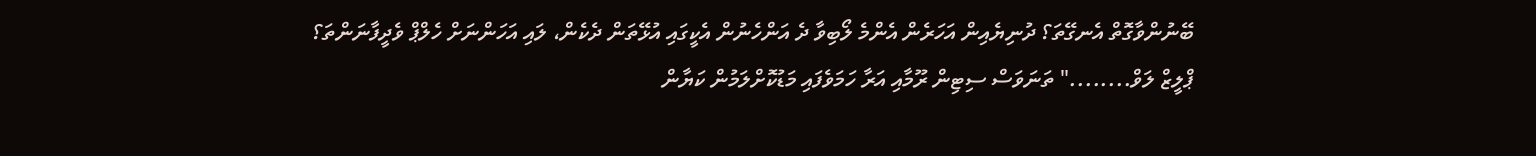ބޭނުންވާގޮތް އެނގޭތަ؟ ދުނިޔެއިން އަހަރެން އެންމެ ލޯބިވާ ދެ އަންހެނުން އެކީގައި އުޅޭތަން ދެކެން، ލައި އަހަންނަށް ހެލްޕް ވެދީފާނަންތަ؟ ޕްލީޒް ލަވް........" ތަނަވަސް ސިޓިން ރޫމާއި އަރާ ހަމަވެފައި މަޑުކޮށްލަމުން ކަޔާން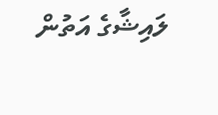ލައިޝާގެ އަތުން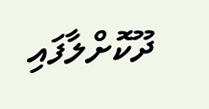ދޫކޮށްލާފައި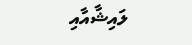ލައިޝާއާއި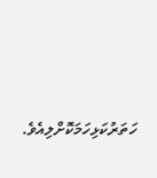ހަތަރުކަޅިހަމަކޮށްލިއެވެ.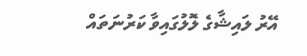އޭރު ލައިޝާގެ ލޮލުގައިވާ ކަރުނަތައް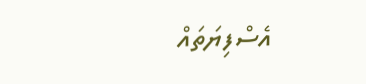އެސްފިޔަތައް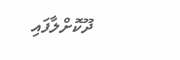ދޫކޮށްލާފައި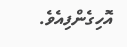އޮހިގެންފިއެވެ.